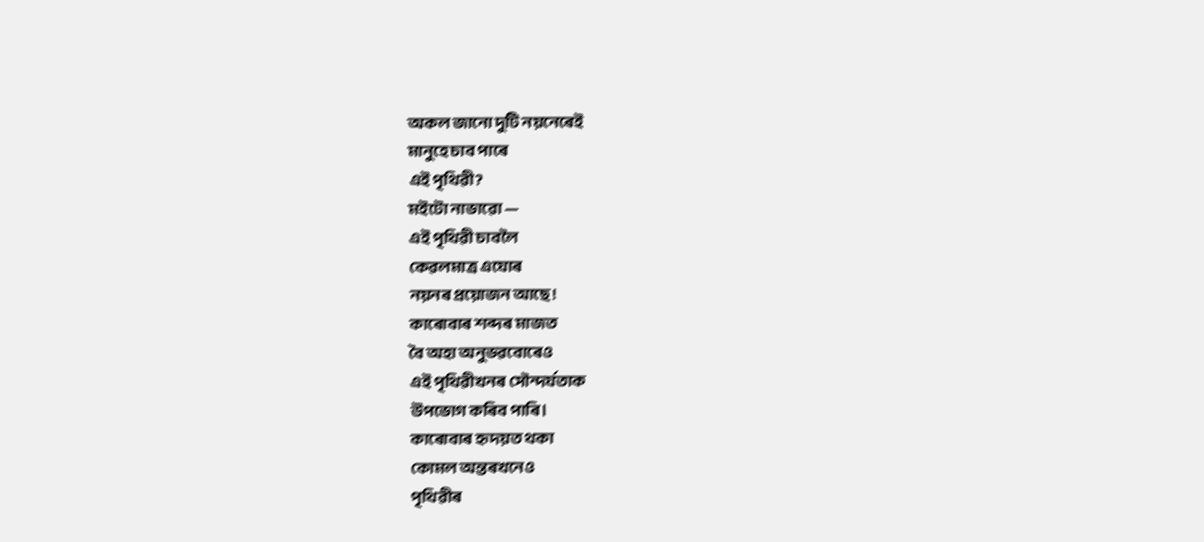অকল জানো দুটি নয়নেৰেই
মানুহে চাব পাৰে
এই পৃথিৱী?
মইটো নাভাৱো —
এই পৃথিৱী চাবলৈ
কেৱলমাত্ৰ এযোৰ
নয়নৰ প্ৰয়োজন আছে!
কাৰোবাৰ শব্দৰ মাজত
বৈ অহা অনুভৱবোৰেও
এই পৃথিৱীখনৰ সৌন্দৰ্যতাক
উপভোগ কৰিব পাৰি।
কাৰোবাৰ হৃদয়ত থকা
কোমল অন্তৰখনেও
পৃথিৱীৰ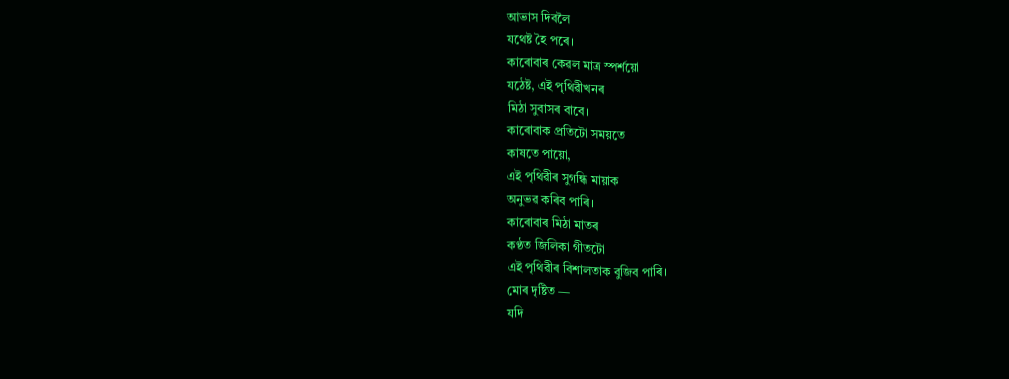আভাস দিবলৈ
যথেষ্ট হৈ পৰে।
কাৰোবাৰ কেৱল মাত্ৰ স্পৰ্শয়ো
যঠেষ্ট, এই পৃথিৱীখনৰ
মিঠা সুবাসৰ বাবে।
কাৰোবাক প্ৰতিটো সময়তে
কাষতে পায়ো,
এই পৃথিৱীৰ সুগন্ধি মায়াক
অনুভৱ কৰিব পাৰি।
কাৰোবাৰ মিঠা মাতৰ
কণ্ঠত জিলিকা গীতটো
এই পৃথিৱীৰ বিশালতাক বুজিব পাৰি।
মোৰ দৃষ্টিত —
যদি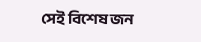সেই বিশেষ জন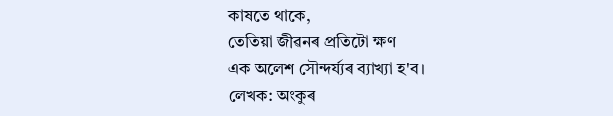কাষতে থাকে,
তেতিয়া জীৱনৰ প্ৰতিটো ক্ষণ
এক অলেশ সৌন্দৰ্য্যৰ ব্যাখ্যা হ'ব।
লেখক: অংকুৰ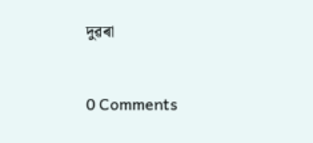দুৱৰা


0 Comments